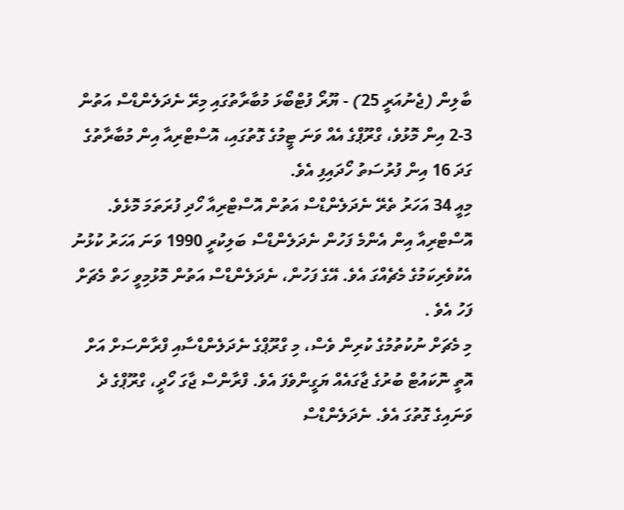ބާލިން (ޖެނުއަރީ 25) - ޔޫރޯ ފުޓްބޯޅަ މުބާރާތުގައި މިރޭ ނެދަލެންޑްސް އަތުން 3-2 އިން މޮޅުވެ، ގްރޫޕްގެ އެއް ވަނަ ޓީމުގެ ގޮތުގައި، އޮސްޓްރިއާ އިން މުބާރާތުގެ ގަދަ 16 އިން ފުރުސަތު ހޯދައިފި އެވެ.
މިއީ 34 އަހަރު ތެރޭ ނެދަލެންޑްސް އަތުން އޮސްޓްރިއާ ހޯދި ފުރަތަމަ މޮޅެވެ. އޮސްޓްރިއާ އިން އެންމެ ފަހުން ނެދަލެންޑްސް ބަލިކުރީ 1990 ވަނަ އަހަރު ކުޅުނު އެކުވެރިކަމުގެ މެޗެއްގަ އެވެ. އޭގެ ފަހުން، ނެދަލެންޑްސް އަތުން މޮޅުމިވީ ހަތް މެޗަށް ފަހު އެވެ .
މި މެޗަށް ނުކުތުމުގެ ކުރިން ވެސް، މި ގްރޫޕްގެ ނެދަލެންޑްސާއި ފްރާންސަށް އަށް އޮތީ ނޮކައުޓް ބުރުގެ ޖާގައެއް ޔަގީންވެފަ އެވެ. ފްރާންސް ޖާގަ ހޯދީ، ގްރޫޕްގެ ދެ ވަނައިގެ ގޮތުގަ އެވެ. ނެދަލެންޑްސް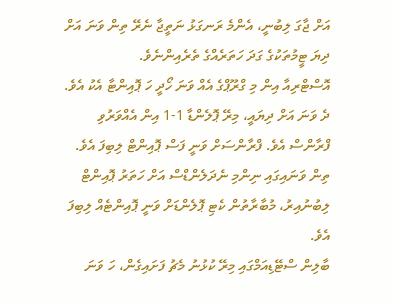އަށް ޖާގަ ލިބުނީ، އެންމެ ރަނގަޅު ނަތީޖާ ނެރޭ ތިން ވަނަ އަށް ދިޔަ ޓީމުތަކުގެ ގަދަ ހަތަރެއްގެ ތެރެއިންނެވެ.
އޮސްޓްރިއާ އިން މި ގްރޫޕްގެ އެއް ވަނަ ހޯދީ ހަ ޕޮއިންޓާ އެކު އެވެ. ދެ ވަނަ އަށް ދިޔައީ، މިރޭ ޕޮލެންޑާ 1-1 އިން އެއްވަރުވި ފްރާންސް އެވެ. ފްރާންސަށް ވަނީ ފަސް ޕޮއިންޓް ލިބިފަ އެވެ. ތިން ވަނައިގައި ނިންމި ނެދަލެންޑްސް އަށް ހަތަރު ޕޮއިންޓް ލިބުނުއިރު، މުބާރާތުން ކެޓި ޕޮލެންޑަށް ވަނީ ޕޮއިންޓެއް ލިބިފަ އެވެ.
ބާލިން ސްޓޭޑިއަމްގައި މިރޭ ކުޅުނު މެޗު ފަށައިގެން، ހަ ވަނަ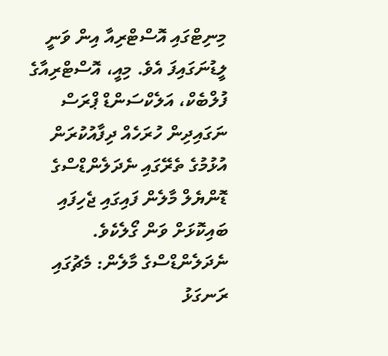މިނިޓްގައި އޮސްޓްރިއާ އިން ވަނީ ލީޑުނަގައިފަ އެވެ. މިއީ، އޮސްޓްރިއާގެ ފުލްބެކް، އަލެކްސަންޑް ޕްރަސް ނަގައިދިން ހުރަހެއް ދިފާއުކުރަން އުޅުމުގެ ތެރޭގައި ނެދަލެންޑްސްގެ ޑޮންޔެލް މާލެން ފައިގައި ޖެހިފައި ބައިކޮޅަށް ވަން ގޯލެކެވެ.
ނެދަލެންޑްސްގެ މާލެން: މެޗުގައި ރަނގަޅު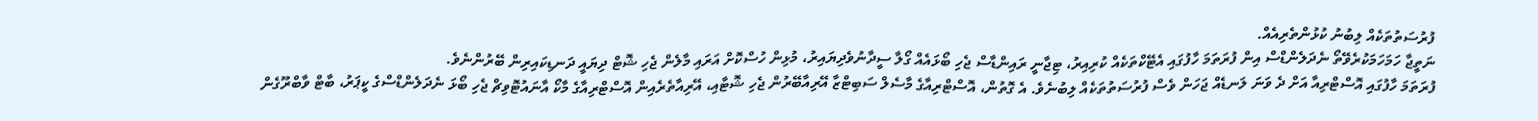ފުރުސަތުތަކެއް ލިބުނު ކުޅުންތެރިއެއް.
ނަތީޖާ ހަމަހަމަކުރެވޭތޯ ނެދަލެންޑްސް އިން ފުރަތަމަ ހާފުގައި އެޓޭކްތަކެއް ކުރިއިރު، ޓިޖާނީ ރައިންޑާސް ޖެހި ބޯޅައެއް ގޯލާ ސީދާނުވެދިޔައިރު، މުޅިން ހުސްކޮށް އަރައި މާލެން ޖެހި ޝޮޓް ދިޔައީ ދަނޑިކައިރިން ބޭރުންނެވެ.
ފުރަތަމަ ހާފުގައި އޮސްޓްރިއާ އަށް ދެ ވަނަ ލަނޑެއް ޖަހަން ވެސް ފުރުސަތުތަކެއް ލިބުނެވެ. އެ ގޮތުން، އޮސްޓްރިއާގެ މާސެލް ސަބިޓްޒާ އޭރިއާބޭރުން ޖެހި ޝޮޓާއި، އޭރިއާތެރެއިން އޮސްޓްރިއާގެ މާކޯ އާނައުޓޮވިޗް ޖެހި ބޯޅަ ނެދަލެންޑްސްގެ ކީޕަރު، ބާޓް ވާބްރޫގެން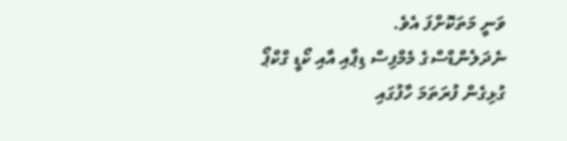ވަނީ މަތަކޮށްފަ އެވެ.
ނެދަލެންޑްސްގެ މެމްފިސް ޑިޕާއި އާއި ކޯޑީ ގްކްޕޯ ގުޅިގެން ފުރަތަމަ ހާފުގައި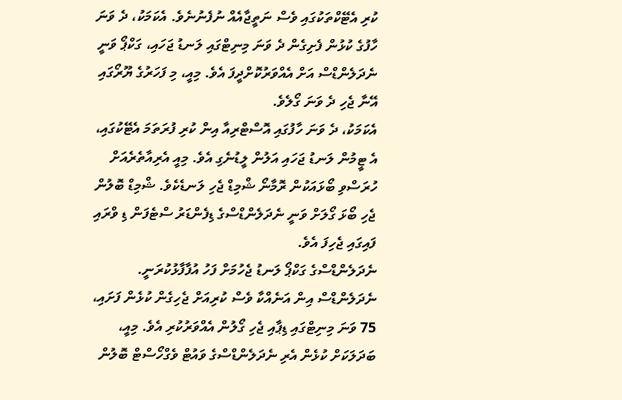ކުރި އެޓޭކްތަކުގައި ވެސް ނަތީޖާއެއް ނުފެނުނެވެ. އެކަމަކު، ދެ ވަނަ ހާފުގެ ކުޅުން ފެށިގެން ދެ ވަނަ މިނިޓްގައި ލަނޑު ޖަހައި، ގަކްޕޯ ވަނީ ނެދަލެންޑްސް އަށް އެއްވަރުކޮށްދީފަ އެވެ. މިއީ، މި ފަހަރުގެ ޔޫރޯގައި އޭނާ ޖެހި ދެ ވަނަ ގޯލެވެ.
އެކަމަކު، ދެ ވަނަ ހާފުގައި އޮސްޓްރިއާ އިން ކުރި ފުރަތަމަ އެޓޭކުގައި، އެ ޓީމުން ލަނޑު ޖަހައި އަލުން ލީޑުނެގި އެވެ. މިއީ އެރިއާތެރެއަށް ހުރަސްވި ބޯޅައަކުން ރޮމާނޯ ޝްމިޑް ޖެހި ލަނޑެކެވެ. ޝްމިޑް ބޮލުން ޖެހި ބޯޅަ ގޯލަށް ވަނީ ނެދަލެންޑްސްގެ ޑިފެންޑަރު ސްޓެފަން ޑި ވްރައި ފައިގައި ޖެހިފަ އެވެ.
ނެދަލެންޑްސްގެ ގަކްޕޯ ލަނޑު ޖެހުމަށް ފަހު އުފާފާޅުކުރަނީ.
ނެދަލެންޑްސް އިން އަނެއްކާ ވެސް ކުރިއަށް ޖެހިގެން ކުޅެން ފަށައި، 75 ވަނަ މިނިޓްގައި ޑިޕާއި ޖެހި ގޯލުން އެއްވަރުކުރި އެވެ. މިއީ، ބަދަލަކަށް ކުޅެން އެރި ނެދަލެންޑްސްގެ ވައުޓް ވެގްހޯސްޓް ބޮލުން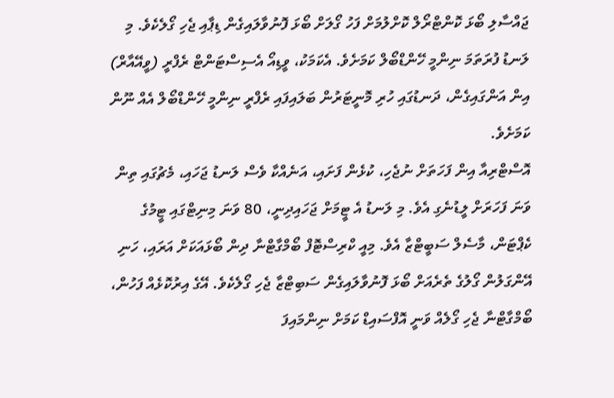ޖައްސާލި ބޯޅަ ކޮންޓްރޯލް ކޮށްލުމަށް ފަހު ގޯލަށް ބޯޅަ ފޮނުވާލައިގެން ޑިޕާއި ޖެހި ގޯލެކެވެ. މި ލަނޑު ފުރަތަމަ ނިންމީ ހޭންޑްބޯލް ކަމަށެވެ. އެކަމަކު، ވީޑިއޯ އެސިސްޓަންޓް ރެފްރީ (ވީއޭއާރް) އިން އަންގައިގެން، ދަނޑުގައި ހުރި މޮނީޓަރުން ބަލައިފައި ރެފްރީ ނިންމީ ހޭންޑްބޯލް އެއް ނޫން ކަމަށެވެ.
އޮސްޓްރިއާ އިން ފަހަތަށް ނުޖެހި، ކުޅެން ފަށައި، އަނެއްކާ ވެސް ލަނޑު ޖަހައި، މެޗުގައި ތިން ވަނަ ފަހަރަށް ލީޑުނެގި އެވެ. މި ލަނޑު އެ ޓީމަށް ޖަހައިދިނީ، 80 ވަނަ މިނިޓްގައި ޓީމުގެ ކެޕްޓަން، މާސެލް ސަބީޓްޒާ އެވެ. މިއީ ކްރިސްޓޮފް ބޯމްގާޓްނާ ދިން ބޯޅައަކަށް އަރައި، ހަނި އޭންގަލުން ގޯލުގެ ތެރެއަށް ބޯޅަ ފޮނުވާލައިގެން ސަބިޓްޒާ ޖެހި ގޯލެކެވެ. އޭގެ އިރުކޮޅެއް ފަހުން، ބޯމްގާޓްނާ ޖެހި ގޯލެއް ވަނީ އޮފްސައިޑް ކަމަށް ނިންމައިފަ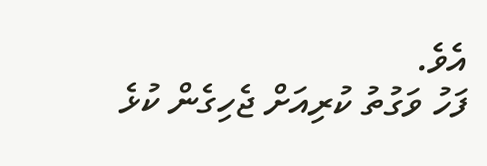އެވެ.
ފަހު ވަގުތު ކުރިއަށް ޖެހިގެން ކުޅެ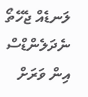ލަނޑެއް ޖެހޭތޯ ނެދަލެންޑްސް އިން ވަރަށް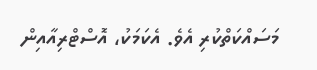މަސައްކަތްކުރި އެވެ. އެކަމަކު، އޮސްޓްރިއާއިން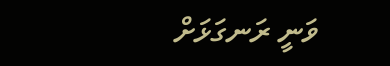ވަނީ ރަނގަޅަށް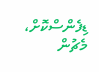ޑިފެންސްކޮށް، މެޗުން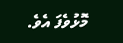މޮޅުވެފަ އެވެ.